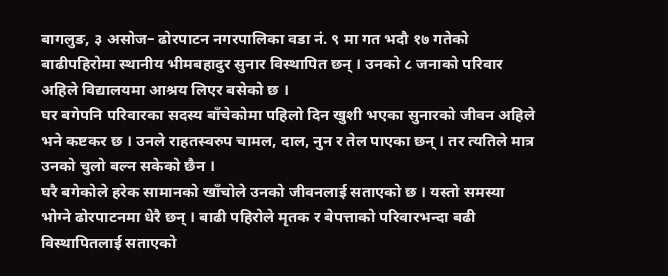बागलुङ, ३ असोज– ढोरपाटन नगरपालिका वडा नं. ९ मा गत भदौ १७ गतेको बाढीपहिरोमा स्थानीय भीमबहादुर सुनार विस्थापित छन् । उनको ८ जनाको परिवार अहिले विद्यालयमा आश्रय लिएर बसेको छ ।
घर बगेपनि परिवारका सदस्य बाँचेकोमा पहिलो दिन खुशी भएका सुनारको जीवन अहिले भने कष्टकर छ । उनले राहतस्वरुप चामल, दाल, नुन र तेल पाएका छन् । तर त्यतिले मात्र उनको चुलो बल्न सकेको छैन ।
घरै बगेकोले हरेक सामानको खाँचोले उनको जीवनलाई सताएको छ । यस्तो समस्या भोग्ने ढोरपाटनमा धेरै छन् । बाढी पहिरोले मृतक र बेपत्ताको परिवारभन्दा बढी विस्थापितलाई सताएको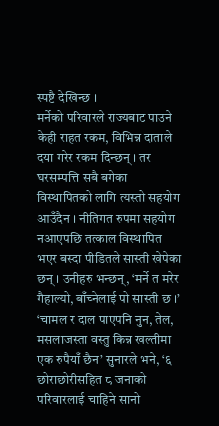स्पष्टै देखिन्छ ।
मर्नेको परिवारले राज्यबाट पाउने केही राहत रकम, विभिन्न दाताले दया गरेर रकम दिन्छन् । तर घरसम्पत्ति सबै बगेका विस्थापितको लागि त्यस्तो सहयोग आउँदैन । नीतिगत रुपमा सहयोग नआएपछि तत्काल विस्थापित भएर बस्दा पीडितले सास्ती खेपेका छन् । उनीहरु भन्छन्, ‘मर्ने त मरेर गैहाल्यो, बाँच्नेलाई पो सास्ती छ ।’
‘चामल र दाल पाएपनि नुन, तेल, मसलाजस्ता वस्तु किन्न खल्तीमा एक रुपैयाँ छैन’ सुनारले भने, ‘६ छोराछोरीसहित ८ जनाको परिवारलाई चाहिने सानो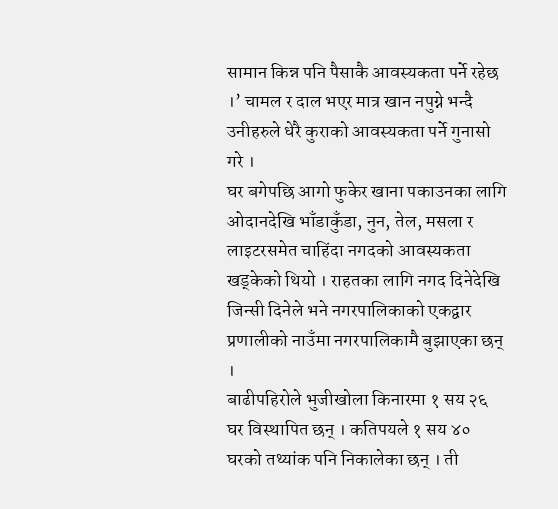सामान किन्न पनि पैसाकै आवस्यकता पर्ने रहेछ ।’ चामल र दाल भएर मात्र खान नपुग्ने भन्दै उनीहरुले धेरै कुराको आवस्यकता पर्ने गुनासो गरे ।
घर बगेपछि आगो फुकेर खाना पकाउनका लागि ओदानदेखि भाँडाकुँडा, नुन, तेल, मसला र लाइटरसमेत चाहिंदा नगदको आवस्यकता खड्केको थियो । राहतका लागि नगद दिनेदेखि जिन्सी दिनेले भने नगरपालिकाको एकद्वार प्रणालीको नाउँमा नगरपालिकामै बुझाएका छन् ।
बाढीपहिरोले भुजीखोला किनारमा १ सय २६ घर विस्थापित छन् । कतिपयले १ सय ४० घरको तथ्यांक पनि निकालेका छन् । ती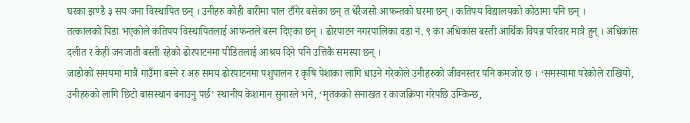घरका झण्डै ३ सय जना विस्थापित छन् । उनीहरु कोही बारीमा पाल टाँगेर बसेका छन् त धेरैजसो आफन्तको घरमा छन् । कतिपय विद्यालयको कोठामा पनि छन् ।
तत्कालको पिडा भएकोले कतिपय विस्थापितलाई आफन्तले बस्न दिएका छन् । ढोरपाटन नगरपालिका वडा नं. ९ का अधिकांस बस्ती आर्थिक विपन्न परिवार मात्रै हुन् । अधिकांस दलीत र केही जनजाती बस्ती रहेको ढोरपाटनमा पीडितलाई आश्रय दिने पनि उत्तिकै समस्या छन् ।
जाडोको समयमा मात्रै गाउँमा बस्ने र अरु समय ढोरपाटनमा पशुपालन र कृषि पेशाका लागि धाउने गरेकोले उनीहरुको जीवनस्तर पनि कमजोर छ । ‘समस्यामा परेकोले राखियो, उनीहरुको लागि छिटो बासस्थान बनाउनु पर्छ’ स्थानीय केशमान सुनारले भने, ‘मृतकको सनाखत र काजक्रिया गरेपछि उम्किन्छ,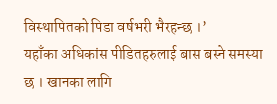विस्थापितको पिडा वर्षभरी भैरहन्छ ।’
यहाँका अधिकांस पीडितहरुलाई बास बस्ने समस्या छ । खानका लागि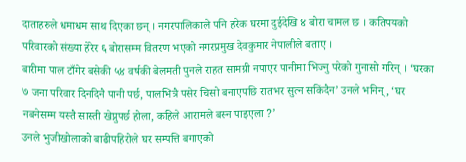दाताहरुले धमाधम साथ दिएका छन् । नगरपालिकाले पनि हरेक घरमा दुईदेखि ४ बोरा चामल छ । कतिपयको परिवारको संख्या हेरेर ६ बोरासम्म वितरण भएको नगरप्रमुख देवकुमार नेपालीले बताए ।
बारीमा पाल टाँगेर बसेकी ५४ वर्षकी बेलमती पुनले राहत सामग्री नपाएर पानीमा भिज्नु परेको गुनासो गरिन् । ‘घरका ७ जना परिवार दिनदिनै पानी पर्छ, पालभित्रै पसेर चिसो बनाएपछि रातभर सुत्न सकिंदैन’ उनले भनिन्, ‘घर नबनेसम्म यस्तै सास्ती खेप्नुपर्छ होला, कहिले आरामले बस्न पाइएला ?’
उनले भुजीखोलाको बाढीपहिरोले घर सम्पत्ति बगाएको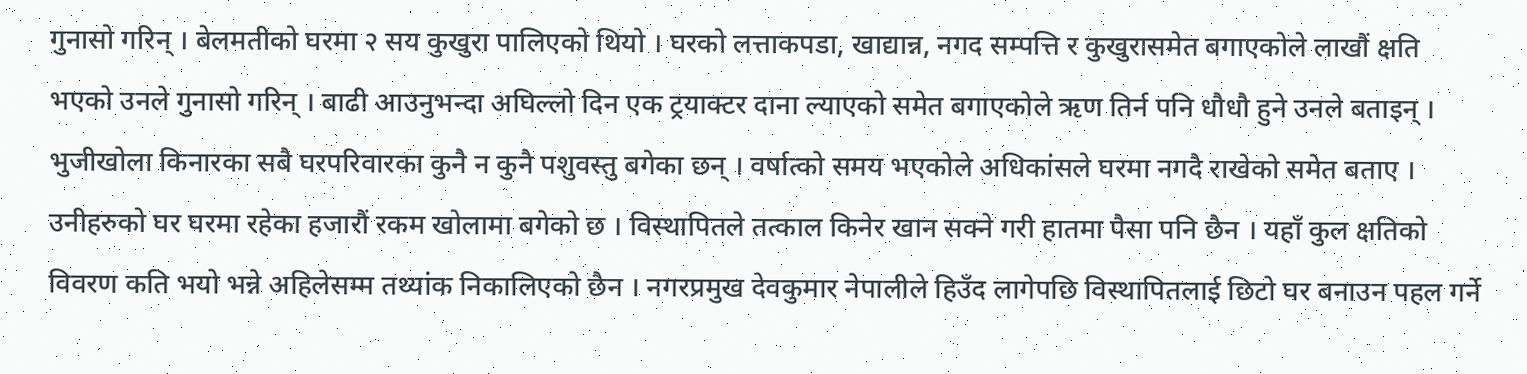गुनासो गरिन् । बेलमतीको घरमा २ सय कुखुरा पालिएको थियो । घरको लत्ताकपडा, खाद्यान्न, नगद सम्पत्ति र कुखुरासमेत बगाएकोले लाखौं क्षति भएको उनले गुनासो गरिन् । बाढी आउनुभन्दा अघिल्लो दिन एक ट्रयाक्टर दाना ल्याएको समेत बगाएकोले ऋण तिर्न पनि धौधौ हुने उनले बताइन् ।
भुजीखोला किनारका सबै घरपरिवारका कुनै न कुनै पशुवस्तु बगेका छन् । वर्षात्को समय भएकोले अधिकांसले घरमा नगदै राखेको समेत बताए । उनीहरुको घर घरमा रहेका हजारौं रकम खोलामा बगेको छ । विस्थापितले तत्काल किनेर खान सक्ने गरी हातमा पैसा पनि छैन । यहाँ कुल क्षतिको विवरण कति भयो भन्ने अहिलेसम्म तथ्यांक निकालिएको छैन । नगरप्रमुख देवकुमार नेपालीले हिउँद लागेपछि विस्थापितलाई छिटो घर बनाउन पहल गर्ने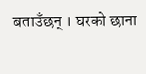बताउँछन् । घरको छाना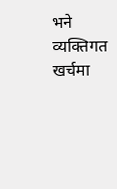भने व्यक्तिगत खर्चमा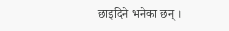छाइदिने भनेका छन् ।